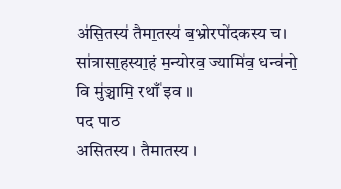अ॑सि॒तस्य॑ तैमा॒तस्य॑ ब॒भ्रोरपो॑दकस्य च। सा॑त्रासा॒हस्या॒हं म॒न्योरव॒ ज्यामि॑व॒ धन्व॑नो॒ वि मु॑ञ्चामि॒ रथाँ॑ इव ॥
पद पाठ
असितस्य । तैमातस्य ।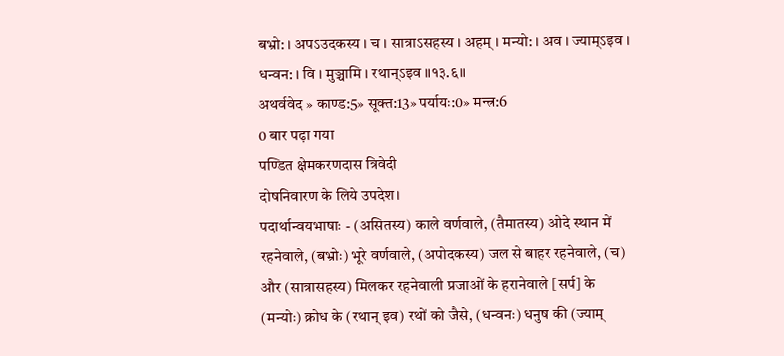बभ्रो: । अपऽउदकस्य । च । सात्राऽसहस्य । अहम् । मन्यो: । अव । ज्याम्ऽइव । धन्वन: । वि । मुञ्चामि । रथान्ऽइव ॥१३.६॥
अथर्ववेद » काण्ड:5» सूक्त:13» पर्यायः:0» मन्त्र:6
0 बार पढ़ा गया
पण्डित क्षेमकरणदास त्रिवेदी
दोषनिवारण के लिये उपदेश।
पदार्थान्वयभाषाः - (असितस्य) काले वर्णवाले, (तैमातस्य) ओदे स्थान में रहनेवाले, (बभ्रोः) भूरे वर्णवाले, (अपोदकस्य) जल से बाहर रहनेवाले, (च) और (सात्रासहस्य) मिलकर रहनेवाली प्रजाओं के हरानेवाले [सर्प] के (मन्योः) क्रोध के (रथान् इव) रथों को जैसे, (धन्वनः) धनुष की (ज्याम्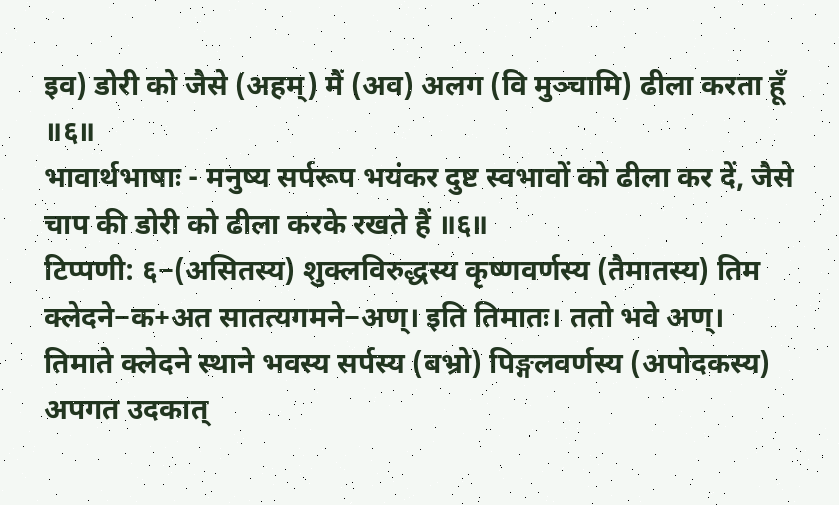इव) डोरी को जैसे (अहम्) मैं (अव) अलग (वि मुञ्चामि) ढीला करता हूँ ॥६॥
भावार्थभाषाः - मनुष्य सर्परूप भयंकर दुष्ट स्वभावों को ढीला कर दें, जैसे चाप की डोरी को ढीला करके रखते हैं ॥६॥
टिप्पणी: ६−(असितस्य) शुक्लविरुद्धस्य कृष्णवर्णस्य (तैमातस्य) तिम क्लेदने−क+अत सातत्यगमने−अण्। इति तिमातः। ततो भवे अण्। तिमाते क्लेदने स्थाने भवस्य सर्पस्य (बभ्रो) पिङ्गलवर्णस्य (अपोदकस्य) अपगत उदकात्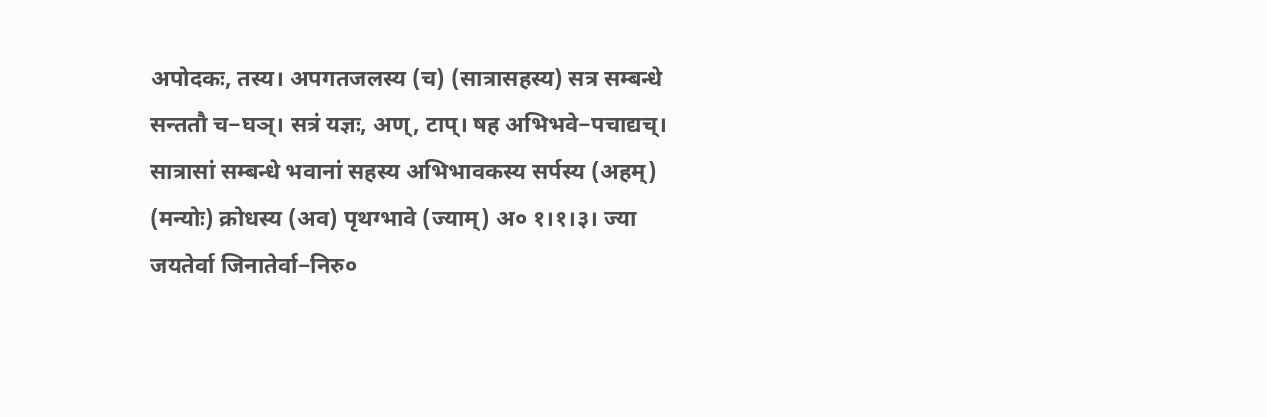अपोदकः, तस्य। अपगतजलस्य (च) (सात्रासहस्य) सत्र सम्बन्धे सन्ततौ च−घञ्। सत्रं यज्ञः, अण्, टाप्। षह अभिभवे−पचाद्यच्। सात्रासां सम्बन्धे भवानां सहस्य अभिभावकस्य सर्पस्य (अहम्) (मन्योः) क्रोधस्य (अव) पृथग्भावे (ज्याम्) अ० १।१।३। ज्या जयतेर्वा जिनातेर्वा−निरु०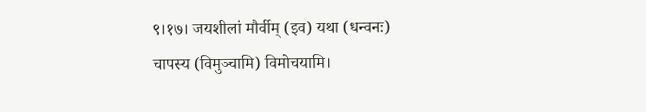९।१७। जयशीलां मौर्वीम् (इव) यथा (धन्वनः) चापस्य (विमुञ्चामि) विमोचयामि।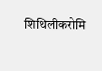शिथिलीकरोमि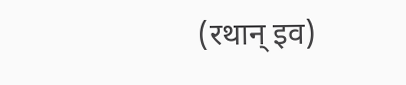(रथान् इव)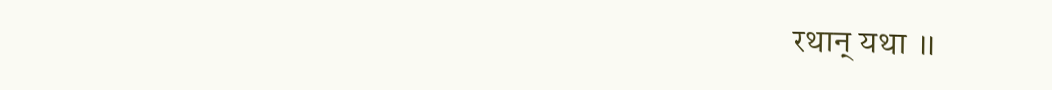रथान् यथा ॥